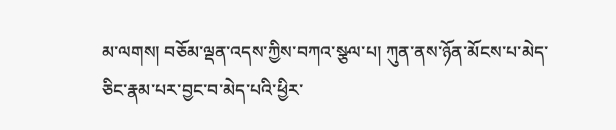མ་ལགས། བཅོམ་ལྡན་འདས་ཀྱིས་བཀའ་སྩལ་པ། ཀུན་ནས་ཉོན་མོངས་པ་མེད་ཅིང་རྣམ་པར་བྱང་བ་མེད་པའི་ཕྱིར་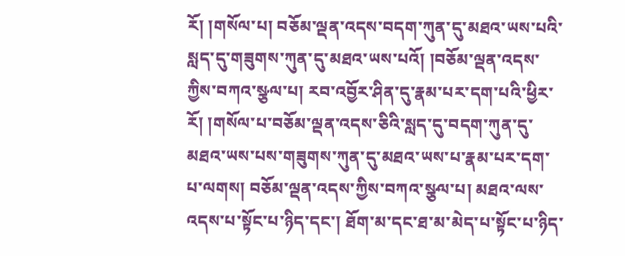རོ། །གསོལ་པ། བཅོམ་ལྡན་འདས་བདག་ཀུན་དུ་མཐའ་ཡས་པའི་སླད་དུ་གཟུགས་ཀུན་དུ་མཐའ་ཡས་པའོ། །བཅོམ་ལྡན་འདས་ཀྱིས་བཀའ་སྩལ་པ། རབ་འབྱོར་ཤིན་དུ་རྣམ་པར་དག་པའི་ཕྱིར་རོ། །གསོལ་པ་བཅོམ་ལྡན་འདས་ཅིའི་སླད་དུ་བདག་ཀུན་དུ་མཐའ་ཡས་པས་གཟུགས་ཀུན་དུ་མཐའ་ཡས་པ་རྣམ་པར་དག་པ་ལགས། བཅོམ་ལྡན་འདས་ཀྱིས་བཀའ་སྩལ་པ། མཐའ་ལས་འདས་པ་སྟོང་པ་ཉིད་དང་། ཐོག་མ་དང་ཐ་མ་མེད་པ་སྟོང་པ་ཉིད་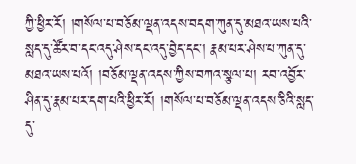ཀྱི་ཕྱིར་རོ། །གསོལ་པ་བཅོམ་ལྡན་འདས་བདག་ཀུན་དུ་མཐའ་ཡས་པའི་སླད་དུ་ཚོར་བ་དང་འདུ་ཤེས་དང་འདུ་བྱེད་དང་། རྣམ་པར་ཤེས་པ་ཀུན་དུ་མཐའ་ཡས་པའོ། །བཅོམ་ལྡན་འདས་ཀྱིས་བཀའ་སྩལ་པ། རབ་འབྱོར་ཤིན་དུ་རྣམ་པར་དག་པའི་ཕྱིར་རོ། །གསོལ་པ་བཅོམ་ལྡན་འདས་ཅིའི་སླད་དུ་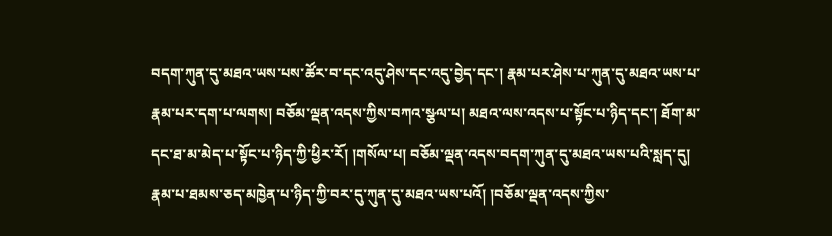བདག་ཀུན་དུ་མཐའ་ཡས་པས་ཚོར་བ་དང་འདུ་ཤེས་དང་འདུ་བྱེད་དང་། རྣམ་པར་ཤེས་པ་ཀུན་དུ་མཐའ་ཡས་པ་རྣམ་པར་དག་པ་ལགས། བཅོམ་ལྡན་འདས་ཀྱིས་བཀའ་སྩལ་པ། མཐའ་ལས་འདས་པ་སྟོང་པ་ཉིད་དང་། ཐོག་མ་དང་ཐ་མ་མེད་པ་སྟོང་པ་ཉིད་ཀྱི་ཕྱིར་རོ། །གསོལ་པ། བཅོམ་ལྡན་འདས་བདག་ཀུན་དུ་མཐའ་ཡས་པའི་སླད་དུ། རྣམ་པ་ཐམས་ཅད་མཁྱེན་པ་ཉིད་ཀྱི་བར་དུ་ཀུན་དུ་མཐའ་ཡས་པའོ། །བཅོམ་ལྡན་འདས་ཀྱིས་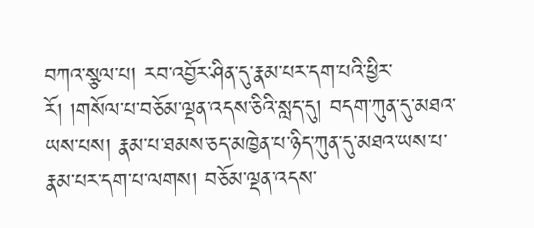བཀའ་སྩལ་པ། རབ་འབྱོར་ཤིན་དུ་རྣམ་པར་དག་པའི་ཕྱིར་རོ། །གསོལ་པ་བཅོམ་ལྡན་འདས་ཅིའི་སླད་དུ། བདག་ཀུན་དུ་མཐའ་ཡས་པས། རྣམ་པ་ཐམས་ཅད་མཁྱེན་པ་ཉིད་ཀུན་དུ་མཐའ་ཡས་པ་རྣམ་པར་དག་པ་ལགས། བཅོམ་ལྡན་འདས་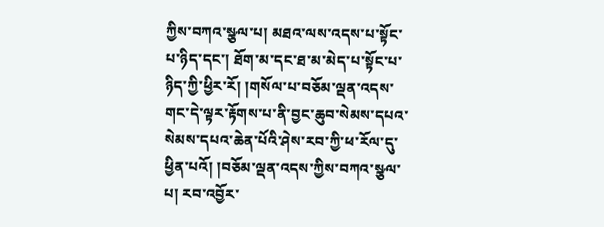ཀྱིས་བཀའ་སྩལ་པ། མཐའ་ལས་འདས་པ་སྟོང་པ་ཉིད་དང་། ཐོག་མ་དང་ཐ་མ་མེད་པ་སྟོང་པ་ཉིད་ཀྱི་ཕྱིར་རོ། །གསོལ་པ་བཅོམ་ལྡན་འདས་གང་དེ་ལྟར་རྟོགས་པ་ནི་བྱང་ཆུབ་སེམས་དཔའ་སེམས་དཔའ་ཆེན་པོའི་ཤེས་རབ་ཀྱི་ཕ་རོལ་དུ་ཕྱིན་པའོ། །བཅོམ་ལྡན་འདས་ཀྱིས་བཀའ་སྩལ་པ། རབ་འབྱོར་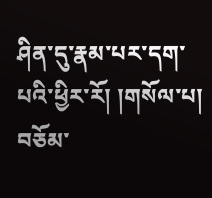ཤིན་དུ་རྣམ་པར་དག་པའི་ཕྱིར་རོ། །གསོལ་པ། བཅོམ་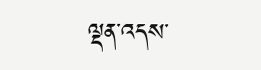ལྡན་འདས་